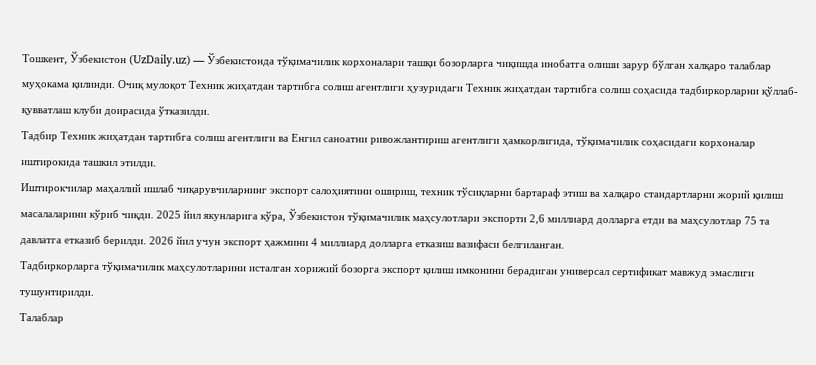Тошкент, Ўзбекистон (UzDaily.uz) — Ўзбекистонда тўқимачилик корхоналари ташқи бозорларга чиқишда инобатга олиши зарур бўлган халқаро талаблар муҳокама қилинди. Очиқ мулоқот Техник жиҳатдан тартибга солиш агентлиги ҳузуридаги Техник жиҳатдан тартибга солиш соҳасида тадбиркорларни қўллаб-қувватлаш клуби доирасида ўтказилди.
Тадбир Техник жиҳатдан тартибга солиш агентлиги ва Енгил саноатни ривожлантириш агентлиги ҳамкорлигида, тўқимачилик соҳасидаги корхоналар иштирокида ташкил этилди.
Иштирокчилар маҳаллий ишлаб чиқарувчиларнинг экспорт салоҳиятини ошириш, техник тўсиқларни бартараф этиш ва халқаро стандартларни жорий қилиш масалаларини кўриб чиқди. 2025 йил якунларига кўра, Ўзбекистон тўқимачилик маҳсулотлари экспорти 2,6 миллиард долларга етди ва маҳсулотлар 75 та давлатга етказиб берилди. 2026 йил учун экспорт ҳажмини 4 миллиард долларга етказиш вазифаси белгиланган.
Тадбиркорларга тўқимачилик маҳсулотларини исталган хорижий бозорга экспорт қилиш имконини берадиган универсал сертификат мавжуд эмаслиги тушунтирилди.
Талаблар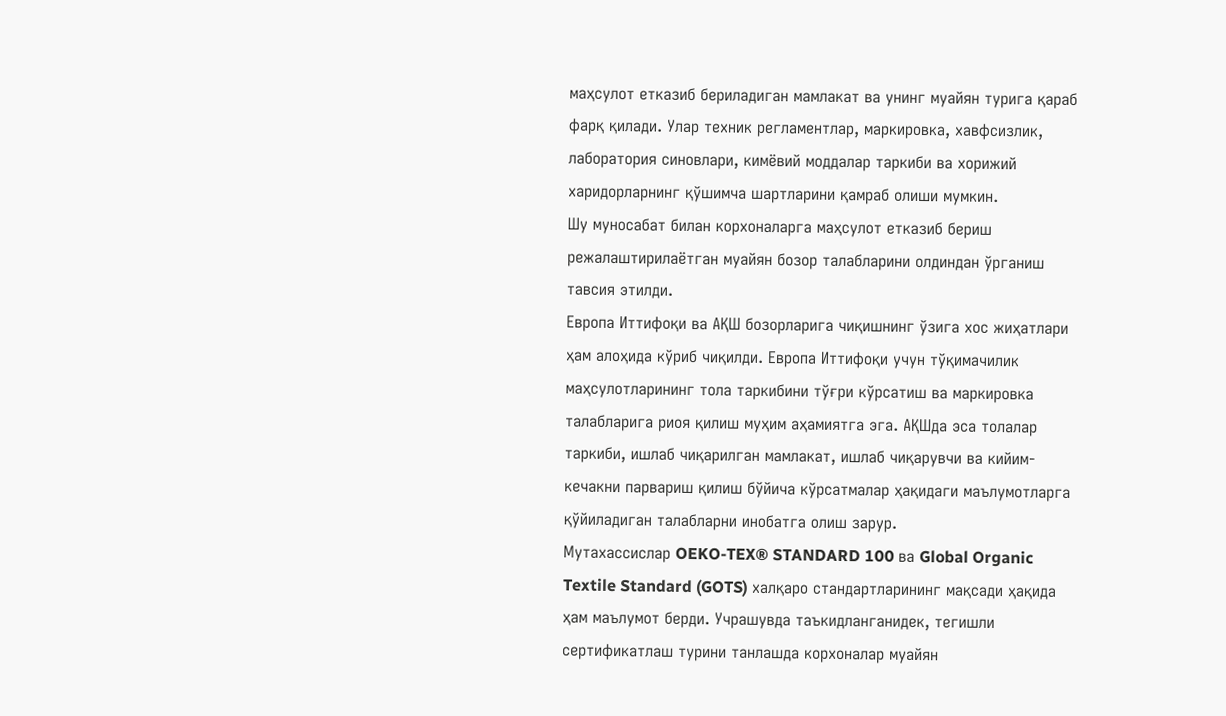маҳсулот етказиб бериладиган мамлакат ва унинг муайян турига қараб фарқ қилади. Улар техник регламентлар, маркировка, хавфсизлик, лаборатория синовлари, кимёвий моддалар таркиби ва хорижий харидорларнинг қўшимча шартларини қамраб олиши мумкин.
Шу муносабат билан корхоналарга маҳсулот етказиб бериш режалаштирилаётган муайян бозор талабларини олдиндан ўрганиш тавсия этилди.
Европа Иттифоқи ва АҚШ бозорларига чиқишнинг ўзига хос жиҳатлари ҳам алоҳида кўриб чиқилди. Европа Иттифоқи учун тўқимачилик маҳсулотларининг тола таркибини тўғри кўрсатиш ва маркировка талабларига риоя қилиш муҳим аҳамиятга эга. АҚШда эса толалар таркиби, ишлаб чиқарилган мамлакат, ишлаб чиқарувчи ва кийим-кечакни парвариш қилиш бўйича кўрсатмалар ҳақидаги маълумотларга қўйиладиган талабларни инобатга олиш зарур.
Мутахассислар OEKO-TEX® STANDARD 100 ва Global Organic Textile Standard (GOTS) халқаро стандартларининг мақсади ҳақида ҳам маълумот берди. Учрашувда таъкидланганидек, тегишли сертификатлаш турини танлашда корхоналар муайян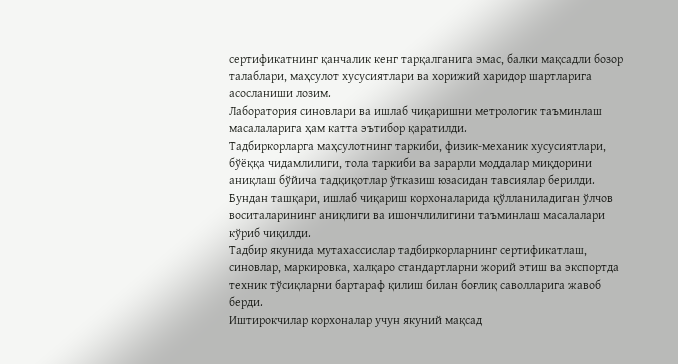сертификатнинг қанчалик кенг тарқалганига эмас, балки мақсадли бозор талаблари, маҳсулот хусусиятлари ва хорижий харидор шартларига асосланиши лозим.
Лаборатория синовлари ва ишлаб чиқаришни метрологик таъминлаш масалаларига ҳам катта эътибор қаратилди.
Тадбиркорларга маҳсулотнинг таркиби, физик-механик хусусиятлари, бўёққа чидамлилиги, тола таркиби ва зарарли моддалар миқдорини аниқлаш бўйича тадқиқотлар ўтказиш юзасидан тавсиялар берилди.
Бундан ташқари, ишлаб чиқариш корхоналарида қўлланиладиган ўлчов воситаларининг аниқлиги ва ишончлилигини таъминлаш масалалари кўриб чиқилди.
Тадбир якунида мутахассислар тадбиркорларнинг сертификатлаш, синовлар, маркировка, халқаро стандартларни жорий этиш ва экспортда техник тўсиқларни бартараф қилиш билан боғлиқ саволларига жавоб берди.
Иштирокчилар корхоналар учун якуний мақсад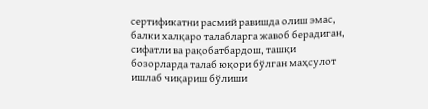сертификатни расмий равишда олиш эмас, балки халқаро талабларга жавоб берадиган, сифатли ва рақобатбардош, ташқи бозорларда талаб юқори бўлган маҳсулот ишлаб чиқариш бўлиши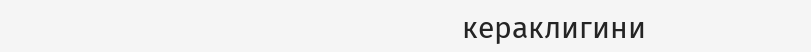кераклигини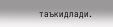таъкидлади.